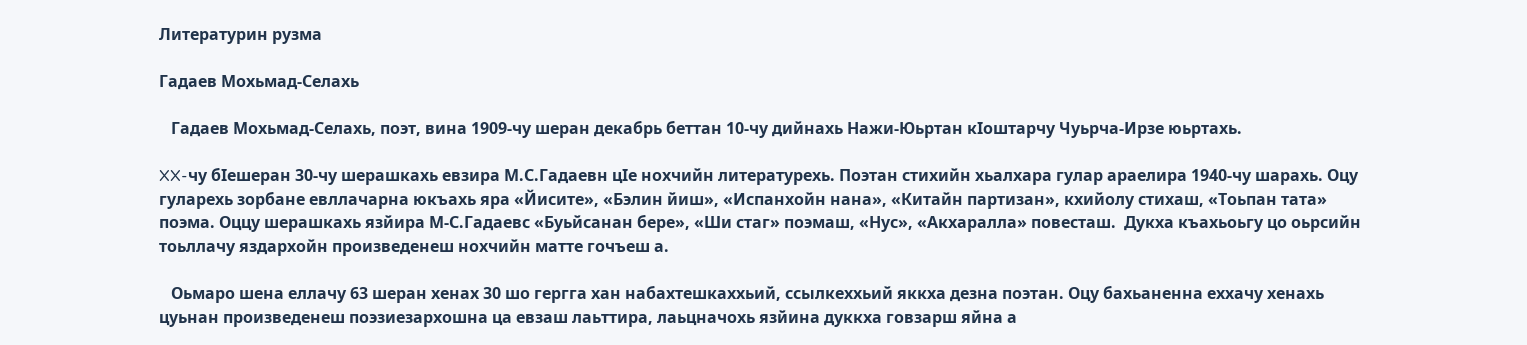Литературин рузма

Гадаев Мохьмад-Селахь

   Гадаев Мохьмад-Селахь, поэт, вина 1909-чу шеран декабрь беттан 10-чу дийнахь Нажи-Юьртан кIоштарчу Чуьрча-Ирзе юьртахь.

XX-чу бIешеран 30-чу шерашкахь евзира М.С.Гадаевн цIе нохчийн литературехь. Поэтан стихийн хьалхара гулар араелира 1940-чу шарахь. Оцу гуларехь зорбане евллачарна юкъахь яра «Йисите», «Бэлин йиш», «Испанхойн нана», «Китайн партизан», кхийолу стихаш, «Тоьпан тата» поэма. Оццу шерашкахь язйира М-С.Гадаевс «Буьйсанан бере», «Ши стаг» поэмаш, «Нус», «Акхаралла» повесташ.  Дукха къахьоьгу цо оьрсийн тоьллачу яздархойн произведенеш нохчийн матте гочъеш а.

   Оьмаро шена еллачу 63 шеран хенах 30 шо гергга хан набахтешкаххьий, ссылкеххьий яккха дезна поэтан. Оцу бахьаненна еххачу хенахь цуьнан произведенеш поэзиезархошна ца евзаш лаьттира, лаьцначохь язйина дуккха говзарш яйна а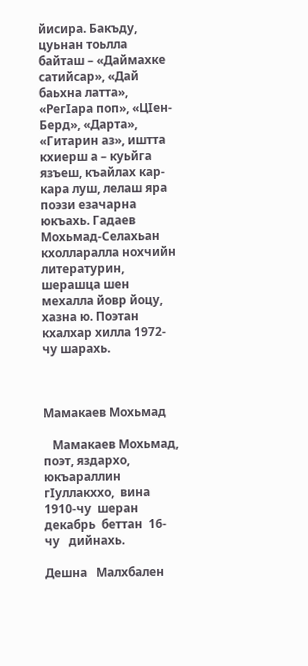йисира. Бакъду, цуьнан тоьлла байташ – «Даймахке сатийсар», «Дай баьхна латта», «РегIара поп», «ЦIен-Берд», «Дарта», «Гитарин аз», иштта кхиерш а – куьйга язъеш, къайлах кар-кара луш, лелаш яра поэзи езачарна юкъахь. Гадаев  Мохьмад-Селахьан кхолларалла нохчийн литературин, шерашца шен мехалла йовр йоцу, хазна ю. Поэтан кхалхар хилла 1972-чу шарахь.



Мамакаев Мохьмад

   Мамакаев Мохьмад, поэт, яздархо,  юкъараллин гIуллакххо,  вина   1910-чу  шеран  декабрь  беттан  16-чу   дийнахь.

Дешна   Малхбален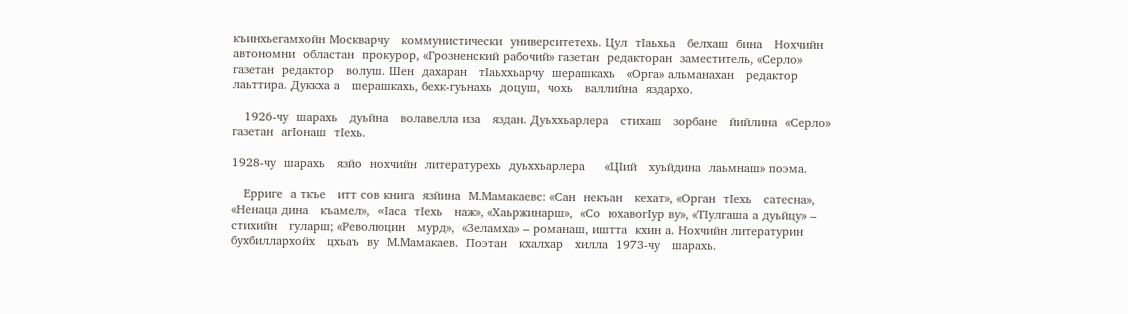къинхьегамхойн Москварчу   коммунистически  университетехь. Цул  тIаьхьа   белхаш  бина   Нохчийн   автономни  областан  прокурор, «Грозненский рабочий» газетан  редакторан  заместитель, «Серло»  газетан  редактор   волуш. Шен  дахаран   тIаьххьарчу  шерашкахь   «Орга» альманахан   редактор    лаьттира. Дуккха а   шерашкахь, бехк-гуьнахь  доцуш,  чохь   валлийна  яздархо.

   1926-чу  шарахь   дуьйна   волавелла иза   яздан. Дуьххьарлера   стихаш   зорбане   йийлина  «Серло»  газетан  агIонаш  тIехь.

1928-чу  шарахь   язйо  нохчийн  литературехь  дуьххьарлера     «ЦIий   хуьйдина  лаьмнаш» поэма.

   Ерриге  а ткъе   итт сов книга  язйина  М.Мамакаевс: «Сан  некъан   кехат», «Орган  тIехь   сатесна», «Ненаца дина   къамел»,  «Iаса  тIехь   наж», «Хаьржинарш»,  «Со  юхавогIур ву», «ТIулгаша а дуьйцу» – стихийн   гуларш; «Революцин   мурд»,  «Зеламха» – романаш, иштта  кхин а. Нохчийн литературин  бухбиллархойх   цхьаъ  ву  М.Мамакаев.  Поэтан   кхалхар   хилла  1973-чу   шарахь.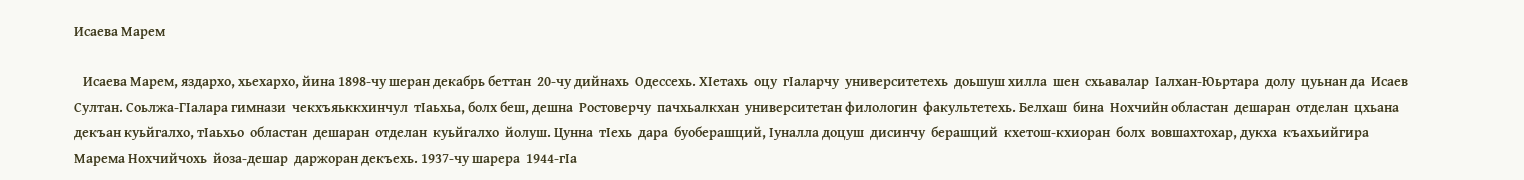Исаева Марем

   Исаева Марем, яздархо, хьехархо, йина 1898-чу шеран декабрь беттан  20-чу дийнахь  Одессехь. ХIетахь  оцу  гIаларчу  университетехь  доьшуш хилла  шен  схьавалар  Iалхан-Юьртара  долу  цуьнан да  Исаев  Султан. Соьлжа-ГIалара гимнази  чекхъяьккхинчул  тIаьхьа, болх беш, дешна  Ростоверчу  пачхьалкхан  университетан филологин  факультетехь. Белхаш  бина  Нохчийн областан  дешаран  отделан  цхьана  декъан куьйгалхо, тIаьхьо  областан  дешаран  отделан  куьйгалхо  йолуш. Цунна  тIехь  дара  буоберашций, Iуналла доцуш  дисинчу  берашций  кхетош-кхиоран  болх  вовшахтохар, дукха  къахьийгира  Марема Нохчийчохь  йоза-дешар  даржоран декъехь. 1937-чу шарера  1944-гIа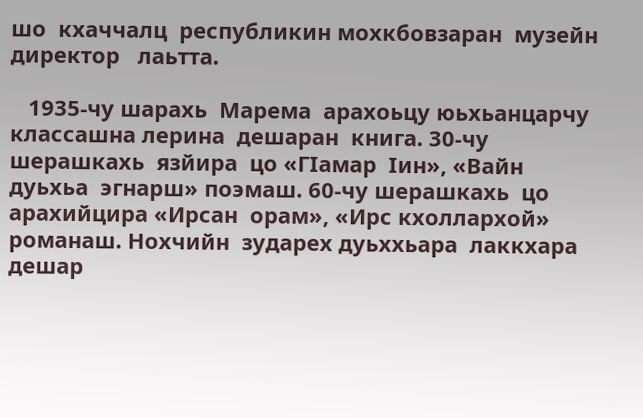шо  кхаччалц  республикин мохкбовзаран  музейн  директор   лаьтта.

   1935-чу шарахь  Марема  арахоьцу юьхьанцарчу  классашна лерина  дешаран  книга. 30-чу  шерашкахь  язйира  цо «ГIамар  Iин», «Вайн  дуьхьа  эгнарш» поэмаш. 60-чу шерашкахь  цо арахийцира «Ирсан  орам», «Ирс кхоллархой» романаш. Нохчийн  зударех дуьххьара  лаккхара  дешар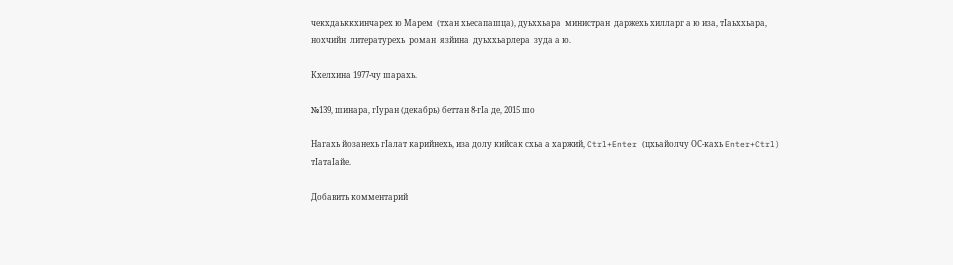чекхдаьккхинчарех ю Марем  (тхан хьесапашца), дуьххьара  министран  даржехь хилларг а ю иза, тIаьххьара, нохчийн  литературехь  роман  язйина  дуьххьарлера  зуда а ю.

Кхелхина 1977-чу шарахь.

№139, шинара, гIуран (декабрь) беттан 8-гIа де, 2015 шо

Нагахь йозанехь гIалат карийнехь, иза долу кийсак схьа а харжий, Ctrl+Enter (цхьайолчу ОС-кахь Enter+Ctrl) тIатаIайе.

Добавить комментарий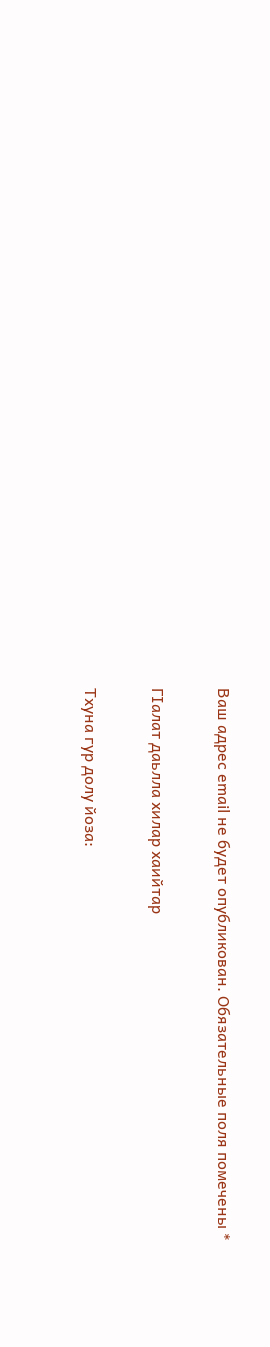Ваш адрес email не будет опубликован. Обязательные поля помечены *

ГIалат даьлла хилар хаийтар

Тхуна гур долу йоза: